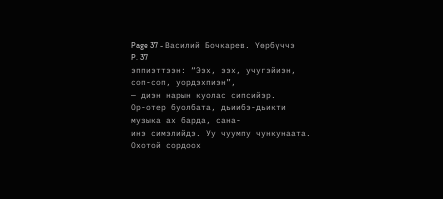Page 37 - Василий Бочкарев. Үөрбүччэ
P. 37
эппиэттээн: “Ээх, ээх, учугэйиэн, соп-соп, уордэхпиэн”,
— диэн нарын куолас сипсийэр.
Ор-отер буолбата, дьиибэ-дьикти музыка ах барда, сана-
инэ симэлийдэ. Уу чуумпу чункунаата. Охотой сордоох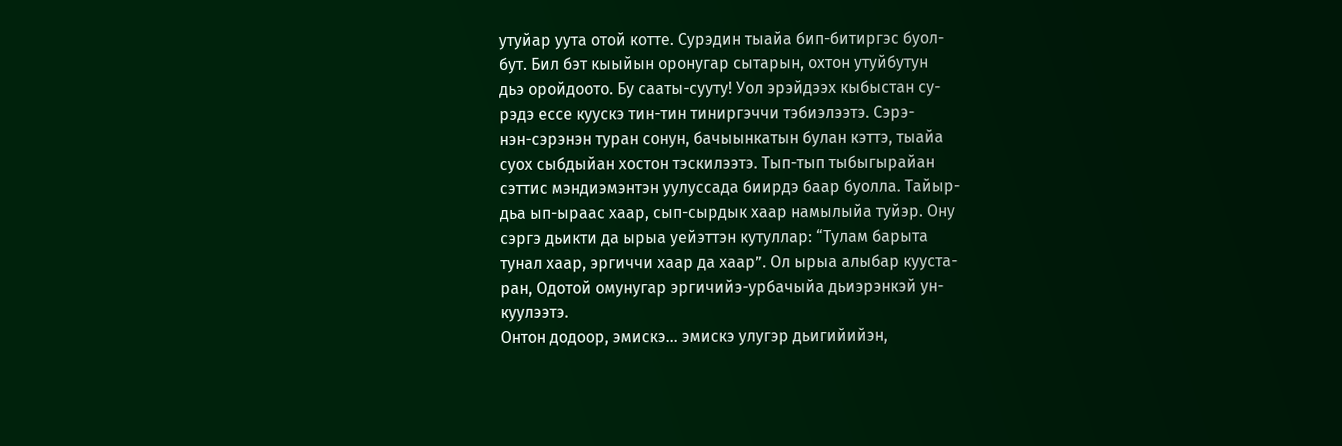утуйар уута отой котте. Сурэдин тыайа бип-битиргэс буол-
бут. Бил бэт кыыйын оронугар сытарын, охтон утуйбутун
дьэ оройдоото. Бу сааты-сууту! Уол эрэйдээх кыбыстан су-
рэдэ ессе куускэ тин-тин тиниргэччи тэбиэлээтэ. Сэрэ-
нэн-сэрэнэн туран сонун, бачыынкатын булан кэттэ, тыайа
суох сыбдыйан хостон тэскилээтэ. Тып-тып тыбыгырайан
сэттис мэндиэмэнтэн уулуссада биирдэ баар буолла. Тайыр-
дьа ып-ыраас хаар, сып-сырдык хаар намылыйа туйэр. Ону
сэргэ дьикти да ырыа уейэттэн кутуллар: “Тулам барыта
тунал хаар, эргиччи хаар да хаар”. Ол ырыа алыбар кууста-
ран, Одотой омунугар эргичийэ-урбачыйа дьиэрэнкэй ун-
куулээтэ.
Онтон додоор, эмискэ... эмискэ улугэр дьигийийэн,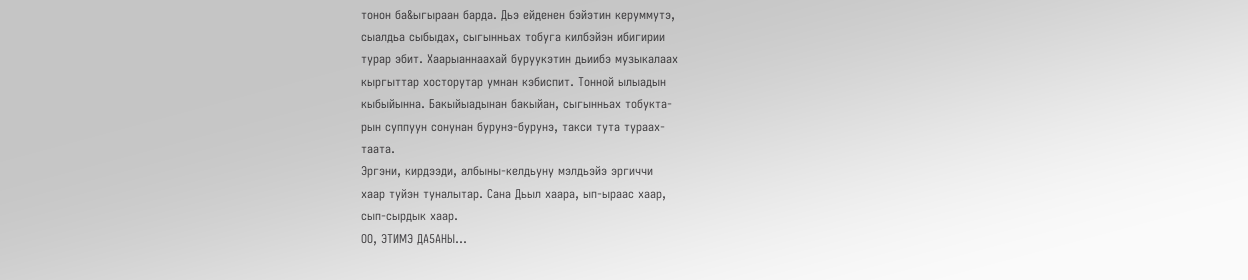тонон ба&ыгыраан барда. Дьэ ейденен бэйэтин керуммутэ,
сыалдьа сыбыдах, сыгынньах тобуга килбэйэн ибигирии
турар эбит. Хаарыаннаахай буруукэтин дьиибэ музыкалаах
кыргыттар хосторутар умнан кэбиспит. Тонной ылыадын
кыбыйынна. Бакыйыадынан бакыйан, сыгынньах тобукта-
рын суппуун сонунан бурунэ-бурунэ, такси тута тураах-
таата.
Эргэни, кирдээди, албыны-келдьуну мэлдьэйэ эргиччи
хаар туйэн туналытар. Сана Дьыл хаара, ып-ыраас хаар,
сып-сырдык хаар.
ОО, ЭТИМЭ ДА5АНЫ...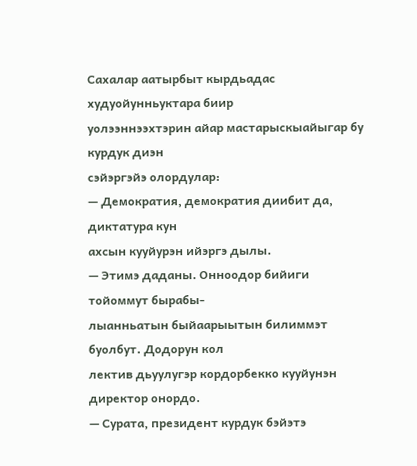Сахалар аатырбыт кырдьадас худуойунньуктара биир
уолээннээхтэрин айар мастарыскыайыгар бу курдук диэн
сэйэргэйэ олордулар:
— Демократия, демократия диибит да, диктатура кун
ахсын кууйурэн ийэргэ дылы.
— Этимэ даданы. Онноодор бийиги тойоммут бырабы-
лыанньатын быйаарыытын билиммэт буолбут. Додорун кол
лектив дьуулугэр кордорбекко кууйунэн директор онордо.
— Сурата, президент курдук бэйэтэ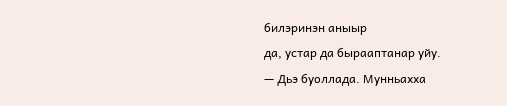билэринэн аныыр
да, устар да бырааптанар уйу.
— Дьэ буоллада. Мунньахха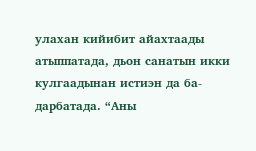улахан кийибит айахтаады
атыппатада, дьон санатын икки кулгаадынан истиэн да ба-
дарбатада. “Аны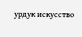урдук искусство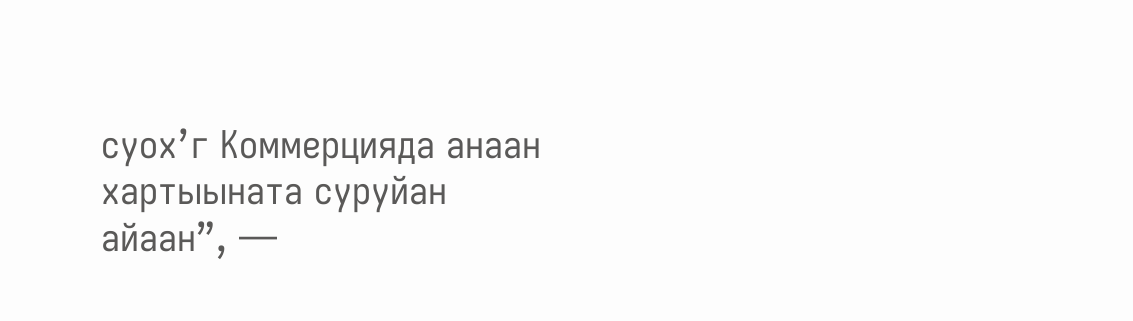суох’г Коммерцияда анаан
хартыыната суруйан айаан”, —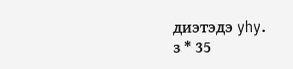диэтэдэ yhy.
з * 35